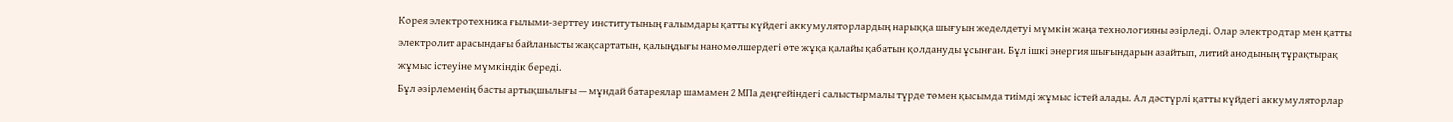Корея электротехника ғылыми-зерттеу институтының ғалымдары қатты күйдегі аккумуляторлардың нарыққа шығуын жеделдетуі мүмкін жаңа технологияны әзірледі. Олар электродтар мен қатты электролит арасындағы байланысты жақсартатын, қалыңдығы наномөлшердегі өте жұқа қалайы қабатын қолдануды ұсынған. Бұл ішкі энергия шығындарын азайтып, литий анодының тұрақтырақ жұмыс істеуіне мүмкіндік береді.
Бұл әзірлеменің басты артықшылығы — мұндай батареялар шамамен 2 МПа деңгейіндегі салыстырмалы түрде төмен қысымда тиімді жұмыс істей алады. Ал дәстүрлі қатты күйдегі аккумуляторлар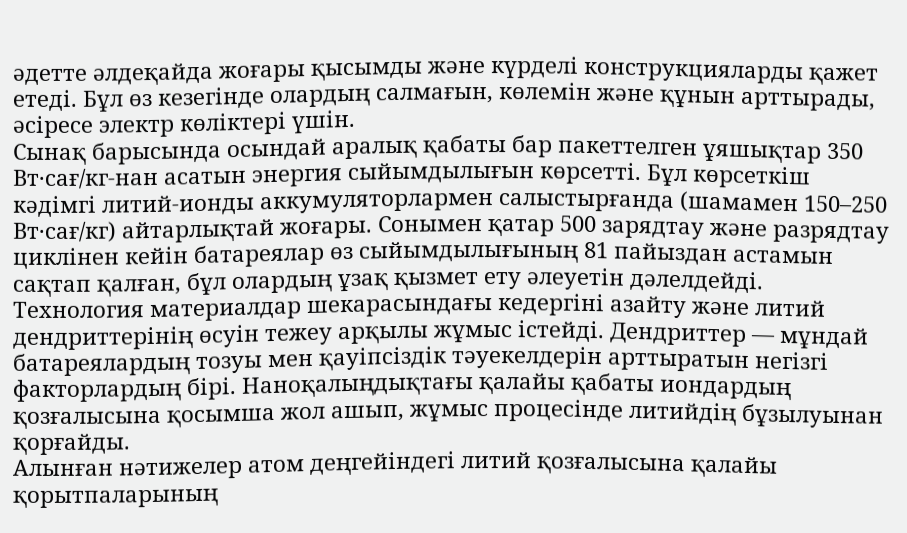әдетте әлдеқайда жоғары қысымды және күрделі конструкцияларды қажет етеді. Бұл өз кезегінде олардың салмағын, көлемін және құнын арттырады, әсіресе электр көліктері үшін.
Сынақ барысында осындай аралық қабаты бар пакеттелген ұяшықтар 350 Вт·сағ/кг-нан асатын энергия сыйымдылығын көрсетті. Бұл көрсеткіш кәдімгі литий-ионды аккумуляторлармен салыстырғанда (шамамен 150–250 Вт·сағ/кг) айтарлықтай жоғары. Сонымен қатар 500 зарядтау және разрядтау циклінен кейін батареялар өз сыйымдылығының 81 пайыздан астамын сақтап қалған, бұл олардың ұзақ қызмет ету әлеуетін дәлелдейді.
Технология материалдар шекарасындағы кедергіні азайту және литий дендриттерінің өсуін тежеу арқылы жұмыс істейді. Дендриттер — мұндай батареялардың тозуы мен қауіпсіздік тәуекелдерін арттыратын негізгі факторлардың бірі. Наноқалыңдықтағы қалайы қабаты иондардың қозғалысына қосымша жол ашып, жұмыс процесінде литийдің бұзылуынан қорғайды.
Алынған нәтижелер атом деңгейіндегі литий қозғалысына қалайы қорытпаларының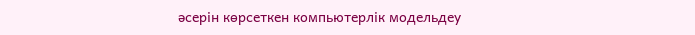әсерін көрсеткен компьютерлік модельдеу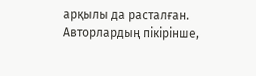арқылы да расталған. Авторлардың пікірінше,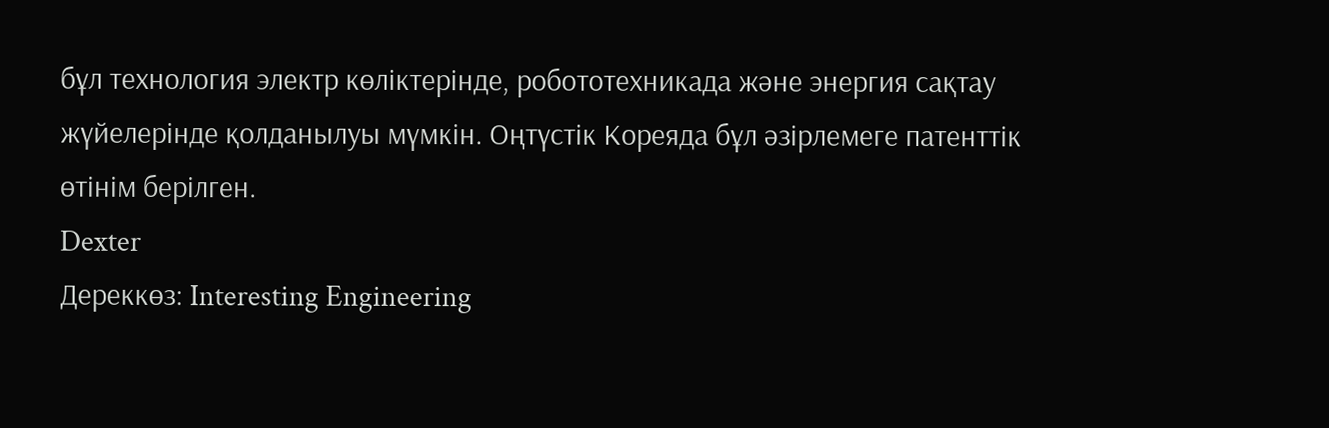бұл технология электр көліктерінде, робототехникада және энергия сақтау жүйелерінде қолданылуы мүмкін. Оңтүстік Кореяда бұл әзірлемеге патенттік өтінім берілген.
Dexter
Дереккөз: Interesting Engineering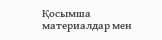Қосымша материалдар мен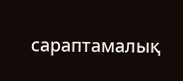сараптамалық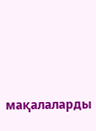мақалаларды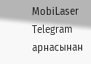MobiLaser Telegram арнасынан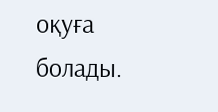оқуға болады.